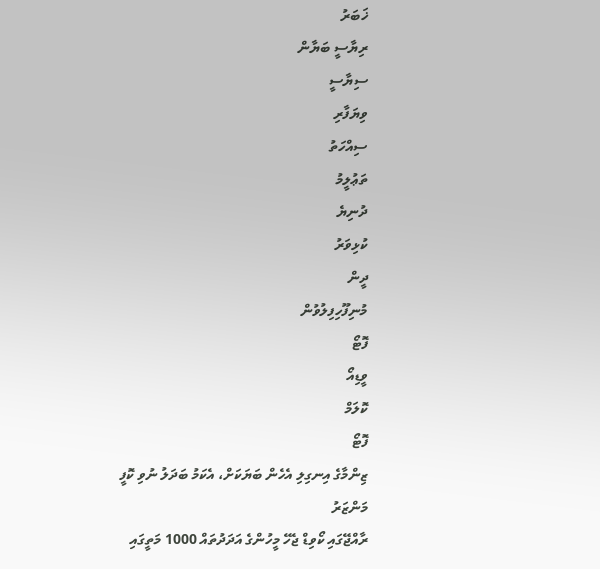ޚަބަރު
ރިޔާސީ ބަޔާން
ސިޔާސީ
ވިޔަފާރި
ސިއްހަތު
ތަޢުލީމު
ދުނިޔެ
ކުޅިވަރު
ދީން
މުނިފޫހިފިލުވުން
ފޮޓޯ
ވީޑިއޯ
ކޮލަމް
ފޮޓޯ
ޒިންމާގެ އިނގިލި އެހެން ބަޔަކަށް، އެކަމު ބަދަލު ނުވި ކޮފީ މަންޒަރު
ރާއްޖޭގައި ކޯވިޑް ޖެހޭ މީހުންގެ އަދަދުތައް 1000 މަތީގައި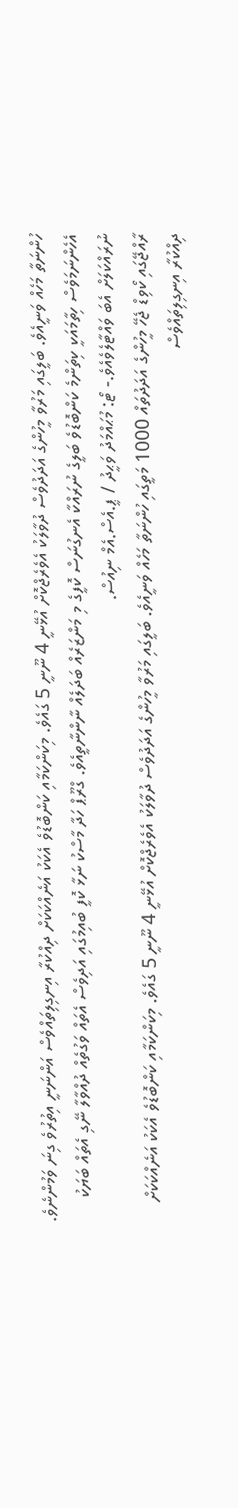ހުންނަތާ މަހެއް ވަނީއެވެ. ބަލީގައި މަރުވާ މީހުންގެ އަދަދުވެސް ދުވާލަކު އެވެރެޖްކޮށް އުޅޭނީ 4 ނޫނީ 5 ގައެވެ. މިކަންކަމާއި ކަންބޮޑުވެ އެކަކު އަނެއްކަކަށް ދިއްކުރާ އިނގިލިތައްވެސް އަންނަނީ އިތުރުވެ ގިނަ ވަމުންނެވެ. އެހެންނަމަވެސް ހިތާމައަކީ ކިތަންމެ ކަންބޮޑުވެ ބަލީގެ ނުރައްކާ އެނގުނަސް ކޮފީގެ މި މަންޒަރެއް ބަދަލެއް ނާންނާތީއެވެ. ގްރޫޕް ހަދާ މާސްކު ނަޅާ ކޮފީ ބުއިމުގައި އަދިވެސް އެތައް ވަގުތެއް ދުއްވާލާ ނޭގި އެތައް ބަޔަކު ނުރައްކަލަށް އެބަ ވައްޓާލެވެއެވެ.- ޓޯ: މުޙައްމަދު ވަޙީދު / ޕީ.އެސް.އެމް ނިއުސް.
ރާއްޖޭގައި ކޯވިޑް ޖެހޭ މީހުންގެ އަދަދުތައް 1000 މަތީގައި ހުންނަތާ މަހެއް ވަނީއެވެ. ބަލީގައި މަރުވާ މީހުންގެ އަދަދުވެސް ދުވާލަކު އެވެރެޖްކޮށް އުޅޭނީ 4 ނޫނީ 5 ގައެވެ. މިކަންކަމާއި ކަންބޮޑުވެ އެކަކު އަނެއްކަކަށް ދިއްކުރާ އިނގިލިތައްވެސް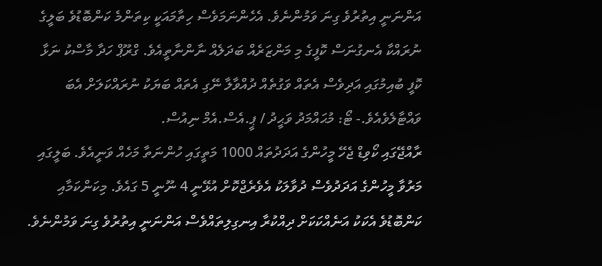އަންނަނީ އިތުރުވެ ގިނަ ވަމުންނެވެ. އެހެންނަމަވެސް ހިތާމައަކީ ކިތަންމެ ކަންބޮޑުވެ ބަލީގެ ނުރައްކާ އެނގުނަސް ކޮފީގެ މި މަންޒަރެއް ބަދަލެއް ނާންނާތީއެވެ. ގްރޫޕް ހަދާ މާސްކު ނަޅާ ކޮފީ ބުއިމުގައި އަދިވެސް އެތައް ވަގުތެއް ދުއްވާލާ ނޭގި އެތައް ބަޔަކު ނުރައްކަލަށް އެބަ ވައްޓާލެވެއެވެ.- ޓޯ: މުޙައްމަދު ވަޙީދު / ޕީ.އެސް.އެމް ނިއުސް.
ރާއްޖޭގައި ކޯވިޑް ޖެހޭ މީހުންގެ އަދަދުތައް 1000 މަތީގައި ހުންނަތާ މަހެއް ވަނީއެވެ. ބަލީގައި މަރުވާ މީހުންގެ އަދަދުވެސް ދުވާލަކު އެވެރެޖްކޮށް އުޅޭނީ 4 ނޫނީ 5 ގައެވެ. މިކަންކަމާއި ކަންބޮޑުވެ އެކަކު އަނެއްކަކަށް ދިއްކުރާ އިނގިލިތައްވެސް އަންނަނީ އިތުރުވެ ގިނަ ވަމުންނެވެ.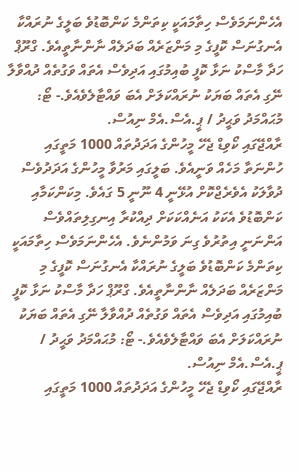އެހެންނަމަވެސް ހިތާމައަކީ ކިތަންމެ ކަންބޮޑުވެ ބަލީގެ ނުރައްކާ އެނގުނަސް ކޮފީގެ މި މަންޒަރެއް ބަދަލެއް ނާންނާތީއެވެ. ގްރޫޕް ހަދާ މާސްކު ނަޅާ ކޮފީ ބުއިމުގައި އަދިވެސް އެތައް ވަގުތެއް ދުއްވާލާ ނޭގި އެތައް ބަޔަކު ނުރައްކަލަށް އެބަ ވައްޓާލެވެއެވެ.- ޓޯ: މުޙައްމަދު ވަޙީދު / ޕީ.އެސް.އެމް ނިއުސް.
ރާއްޖޭގައި ކޯވިޑް ޖެހޭ މީހުންގެ އަދަދުތައް 1000 މަތީގައި ހުންނަތާ މަހެއް ވަނީއެވެ. ބަލީގައި މަރުވާ މީހުންގެ އަދަދުވެސް ދުވާލަކު އެވެރެޖްކޮށް އުޅޭނީ 4 ނޫނީ 5 ގައެވެ. މިކަންކަމާއި ކަންބޮޑުވެ އެކަކު އަނެއްކަކަށް ދިއްކުރާ އިނގިލިތައްވެސް އަންނަނީ އިތުރުވެ ގިނަ ވަމުންނެވެ. އެހެންނަމަވެސް ހިތާމައަކީ ކިތަންމެ ކަންބޮޑުވެ ބަލީގެ ނުރައްކާ އެނގުނަސް ކޮފީގެ މި މަންޒަރެއް ބަދަލެއް ނާންނާތީއެވެ. ގްރޫޕް ހަދާ މާސްކު ނަޅާ ކޮފީ ބުއިމުގައި އަދިވެސް އެތައް ވަގުތެއް ދުއްވާލާ ނޭގި އެތައް ބަޔަކު ނުރައްކަލަށް އެބަ ވައްޓާލެވެއެވެ.- ޓޯ: މުޙައްމަދު ވަޙީދު / ޕީ.އެސް.އެމް ނިއުސް.
ރާއްޖޭގައި ކޯވިޑް ޖެހޭ މީހުންގެ އަދަދުތައް 1000 މަތީގައި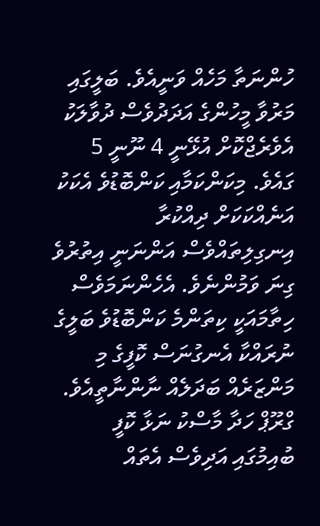ހުންނަތާ މަހެއް ވަނީއެވެ. ބަލީގައި މަރުވާ މީހުންގެ އަދަދުވެސް ދުވާލަކު އެވެރެޖްކޮށް އުޅޭނީ 4 ނޫނީ 5 ގައެވެ. މިކަންކަމާއި ކަންބޮޑުވެ އެކަކު އަނެއްކަކަށް ދިއްކުރާ އިނގިލިތައްވެސް އަންނަނީ އިތުރުވެ ގިނަ ވަމުންނެވެ. އެހެންނަމަވެސް ހިތާމައަކީ ކިތަންމެ ކަންބޮޑުވެ ބަލީގެ ނުރައްކާ އެނގުނަސް ކޮފީގެ މި މަންޒަރެއް ބަދަލެއް ނާންނާތީއެވެ. ގްރޫޕް ހަދާ މާސްކު ނަޅާ ކޮފީ ބުއިމުގައި އަދިވެސް އެތައް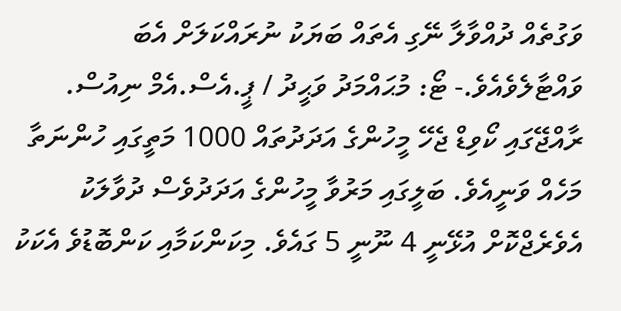ވަގުތެއް ދުއްވާލާ ނޭގި އެތައް ބަޔަކު ނުރައްކަލަށް އެބަ ވައްޓާލެވެއެވެ.- ޓޯ: މުޙައްމަދު ވަޙީދު / ޕީ.އެސް.އެމް ނިއުސް.
ރާއްޖޭގައި ކޯވިޑް ޖެހޭ މީހުންގެ އަދަދުތައް 1000 މަތީގައި ހުންނަތާ މަހެއް ވަނީއެވެ. ބަލީގައި މަރުވާ މީހުންގެ އަދަދުވެސް ދުވާލަކު އެވެރެޖްކޮށް އުޅޭނީ 4 ނޫނީ 5 ގައެވެ. މިކަންކަމާއި ކަންބޮޑުވެ އެކަކު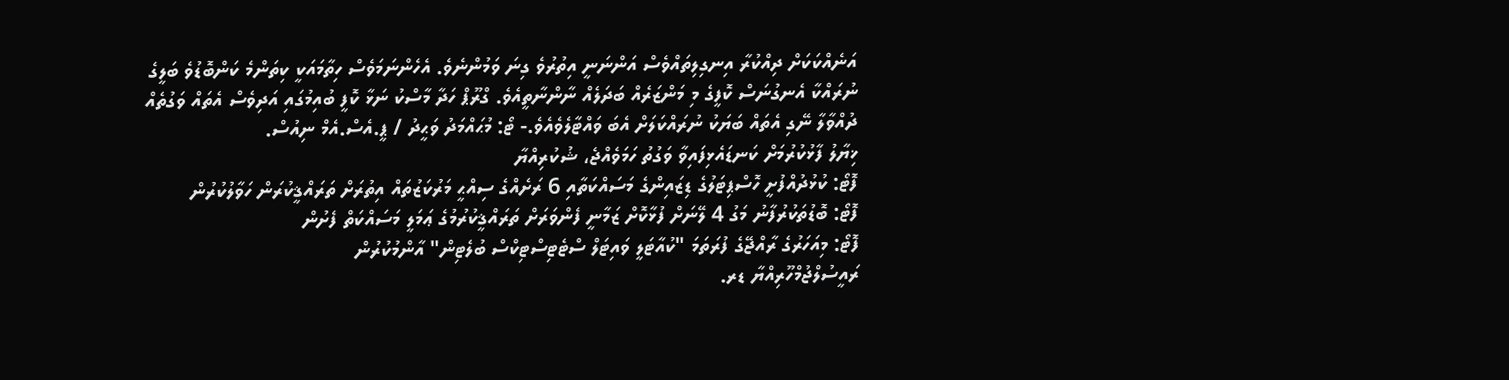އަނެއްކަކަށް ދިއްކުރާ އިނގިލިތައްވެސް އަންނަނީ އިތުރުވެ ގިނަ ވަމުންނެވެ. އެހެންނަމަވެސް ހިތާމައަކީ ކިތަންމެ ކަންބޮޑުވެ ބަލީގެ ނުރައްކާ އެނގުނަސް ކޮފީގެ މި މަންޒަރެއް ބަދަލެއް ނާންނާތީއެވެ. ގްރޫޕް ހަދާ މާސްކު ނަޅާ ކޮފީ ބުއިމުގައި އަދިވެސް އެތައް ވަގުތެއް ދުއްވާލާ ނޭގި އެތައް ބަޔަކު ނުރައްކަލަށް އެބަ ވައްޓާލެވެއެވެ.- ޓޯ: މުޙައްމަދު ވަޙީދު / ޕީ.އެސް.އެމް ނިއުސް.
ޚިޔާލު ފާޅުކުރުމަށް ކަނޑައެޅިފައިވާ ވަގުތު ހަމަވެއްޖެ، ޝުކުރިއްޔާ
ފޮޓޯ: ކުޅުދުއްފުށީ ހޮސްޕިޓަލުގެ ޑިޒައިންގެ މަސައްކަތާއި 6 ރަށެއްގެ ސިއްޙީ މަރުކަޒުތައް އިތުރަށް ތަރައްޤީކުރަން ހަވާލުކުރުން
ފޮޓޯ: ބޮޑުތަކުރުފާނު މަގު 4 ލޭނަށް ފުޅާކޮށް ޒަމާނީ ފެންވަރަށް ތަރައްޤީކުރުމުގެ ޢަމަލީ މަސައްކަތް ފެށުން
ފޮޓޯ: މިއަހަރުގެ ރާއްޖޭގެ ފުރަތަމަ "ކުއާޓަލީ ވައިޓަލް ސްޓެޓިސްޓިކްސް ބުލެޓިން" އާންމުކުރުން
ރައީސުލްޖުމްހޫރިއްޔާ ޑރ.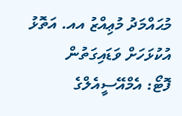މުޙައްމަދު މުޢިއްޒު އއ. އަތޮޅު އުކުޅަހަށް ވަޑައިގަތުން
ފޮޓޯ: އެމްއޭސީއެލްގެ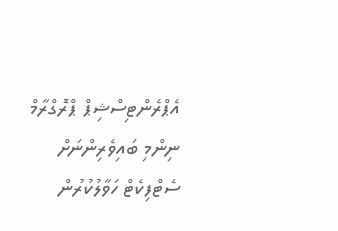އެޕްރެންޓިސްޝިޕް ޕްރޮގްރާމް ނިންމި ބައިވެރިންނަށް ސެޓްފިކެޓް ހަވާލުކުރުން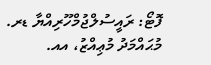ފޮޓޯ: ރައީސުލްޖުމްހޫރިއްޔާ ޑރ. މުޙައްމަދު މުޢިއްޒު، އއ.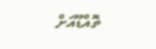ތޮއްޑޫއަށް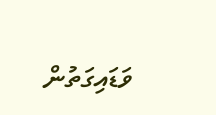ވަޑައިގަތުން